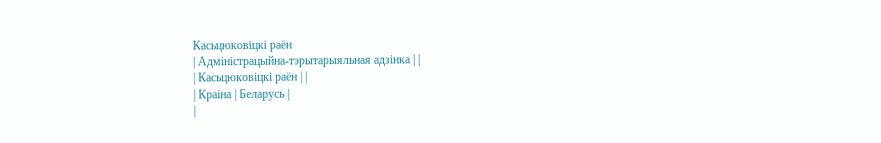Касьцюковіцкі раён
| Адміністрацыйна-тэрытарыяльная адзінка | |
| Касьцюковіцкі раён | |
| Краіна | Беларусь |
|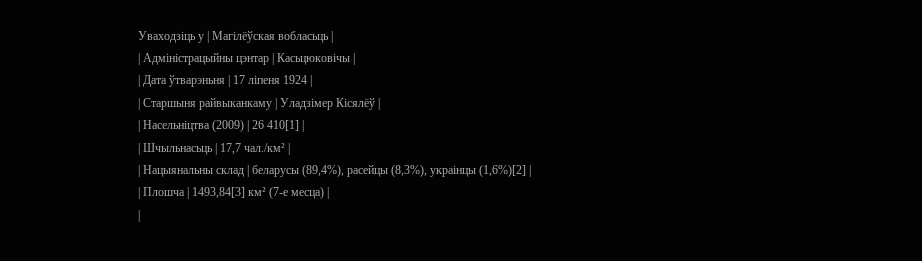Уваходзіць у | Магілёўская вобласьць |
| Адміністрацыйны цэнтар | Касьцюковічы |
| Дата ўтварэньня | 17 ліпеня 1924 |
| Старшыня райвыканкаму | Уладзімер Кісялёў |
| Насельніцтва (2009) | 26 410[1] |
| Шчыльнасьць | 17,7 чал./км² |
| Нацыянальны склад | беларусы (89,4%), расейцы (8,3%), украінцы (1,6%)[2] |
| Плошча | 1493,84[3] км² (7-е месца) |
|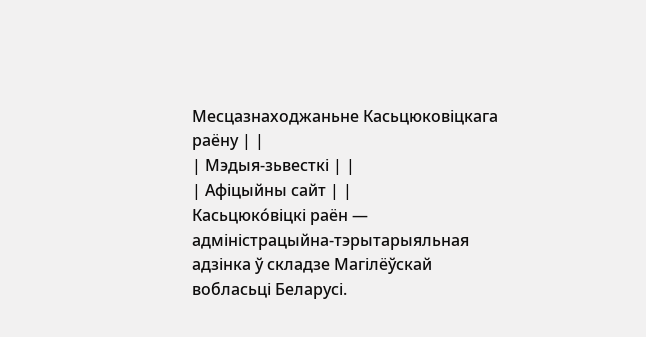Месцазнаходжаньне Касьцюковіцкага раёну | |
| Мэдыя-зьвесткі | |
| Афіцыйны сайт | |
Касьцюко́віцкі раён — адміністрацыйна-тэрытарыяльная адзінка ў складзе Магілёўскай вобласьці Беларусі.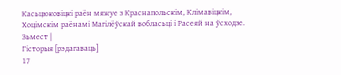Касьцюковіцкі раён мяжуе з Краснапольскім, Клімавіцкім, Хоцімскім раёнамі Магілёўскай вобласьці і Расеяй на ўсходзе.
Зьмест |
Гісторыя [рэдагаваць]
17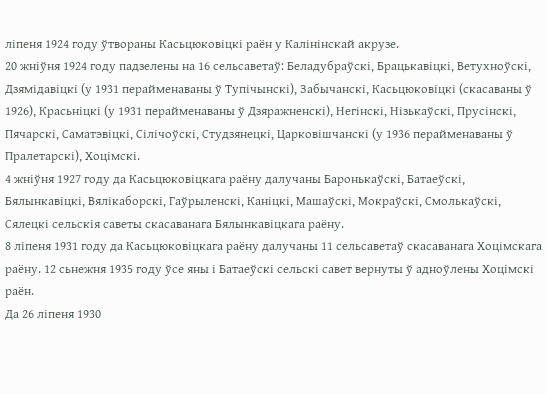ліпеня 1924 году ўтвораны Касьцюковіцкі раён у Калінінскай акрузе.
20 жніўня 1924 году падзелены на 16 сельсаветаў: Беладубраўскі, Брацькавіцкі, Ветухноўскі, Дзямідавіцкі (у 1931 перайменаваны ў Тупічынскі), Забычанскі, Касьцюковіцкі (скасаваны ў 1926), Красьніцкі (у 1931 перайменаваны ў Дзяражненскі), Негінскі, Нізькаўскі, Прусінскі, Пячарскі, Саматэвіцкі, Сілічоўскі, Студзянецкі, Царковішчанскі (у 1936 перайменаваны ў Пралетарскі), Хоцімскі.
4 жніўня 1927 году да Касьцюковіцкага раёну далучаны Баронькаўскі, Батаеўскі, Бялынкавіцкі, Вялікаборскі, Гаўрыленскі, Каніцкі, Машаўскі, Мокраўскі, Смолькаўскі, Сялецкі сельскія саветы скасаванага Бялынкавіцкага раёну.
8 ліпеня 1931 году да Касьцюковіцкага раёну далучаны 11 сельсаветаў скасаванага Хоцімскага раёну. 12 сьнежня 1935 году ўсе яны і Батаеўскі сельскі савет вернуты ў адноўлены Хоцімскі раён.
Да 26 ліпеня 1930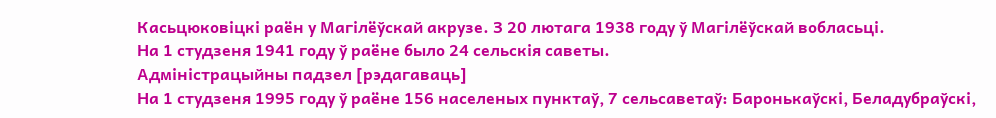Касьцюковіцкі раён у Магілёўскай акрузе. З 20 лютага 1938 году ў Магілёўскай вобласьці.
На 1 студзеня 1941 году ў раёне было 24 сельскія саветы.
Адміністрацыйны падзел [рэдагаваць]
На 1 студзеня 1995 году ў раёне 156 населеных пунктаў, 7 сельсаветаў: Баронькаўскі, Беладубраўскі,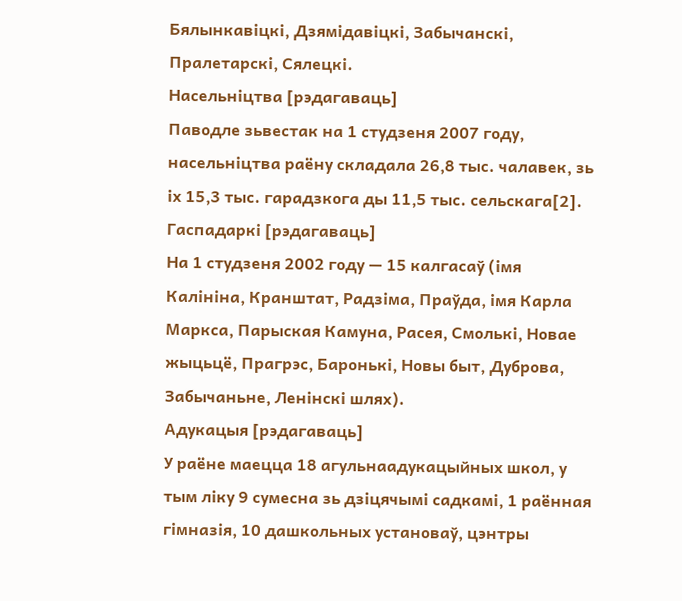Бялынкавіцкі, Дзямідавіцкі, Забычанскі, Пралетарскі, Сялецкі.
Насельніцтва [рэдагаваць]
Паводле зьвестак на 1 студзеня 2007 году, насельніцтва раёну складала 26,8 тыс. чалавек, зь іх 15,3 тыс. гарадзкога ды 11,5 тыс. сельскага[2].
Гаспадаркі [рэдагаваць]
На 1 студзеня 2002 году — 15 калгасаў (імя Калініна, Кранштат, Радзіма, Праўда, імя Карла Маркса, Парыская Камуна, Расея, Смолькі, Новае жыцьцё, Прагрэс, Баронькі, Новы быт, Дуброва, Забычаньне, Ленінскі шлях).
Адукацыя [рэдагаваць]
У раёне маецца 18 агульнаадукацыйных школ, у тым ліку 9 сумесна зь дзіцячымі садкамі, 1 раённая гімназія, 10 дашкольных установаў, цэнтры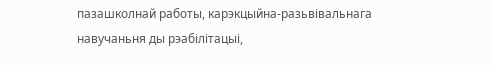пазашколнай работы, карэкцыйна-разьвівальнага навучаньня ды рэабілітацыі,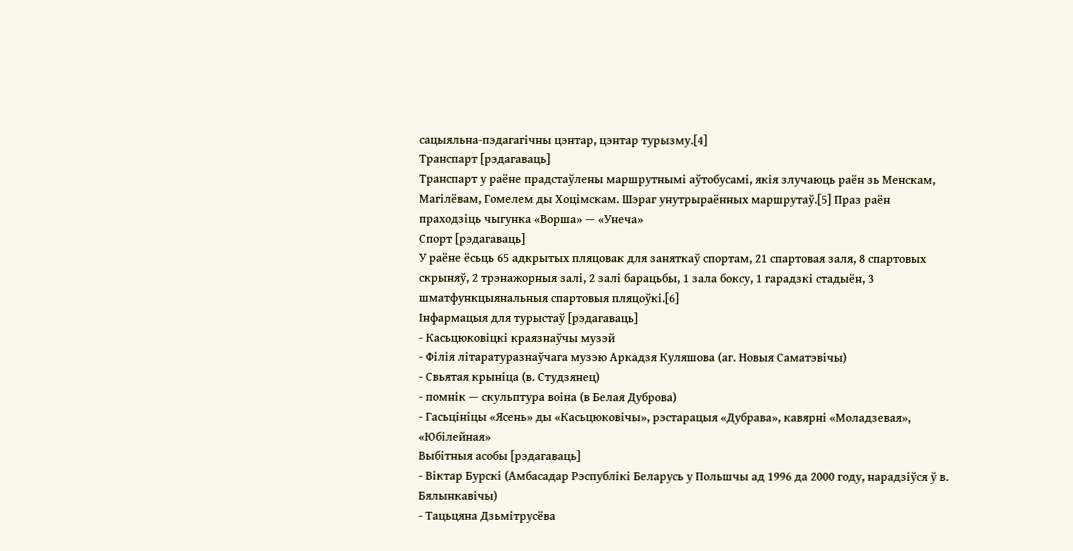сацыяльна-пэдагагічны цэнтар, цэнтар турызму.[4]
Транспарт [рэдагаваць]
Транспарт у раёне прадстаўлены маршрутнымі аўтобусамі, якія злучаюць раён зь Менскам, Магілёвам, Гомелем ды Хоцімскам. Шэраг унутрыраённых маршрутаў.[5] Праз раён праходзіць чыгунка «Ворша» — «Унеча»
Спорт [рэдагаваць]
У раёне ёсьць 65 адкрытых пляцовак для заняткаў спортам, 21 спартовая заля, 8 спартовых скрыняў, 2 трэнажорныя залі, 2 залі барацьбы, 1 зала боксу, 1 гарадзкі стадыён, 3 шматфункцыянальныя спартовыя пляцоўкі.[6]
Інфармацыя для турыстаў [рэдагаваць]
- Касьцюковіцкі краязнаўчы музэй
- Філія літаратуразнаўчага музэю Аркадзя Куляшова (аг. Новыя Саматэвічы)
- Свьятая крыніца (в. Студзянец)
- помнік — скульптура воіна (в Белая Дуброва)
- Гасьцініцы «Ясень» ды «Касьцюковічы», рэстарацыя «Дубрава», кавярні «Моладзевая», «Юбілейная»
Выбітныя асобы [рэдагаваць]
- Віктар Бурскі (Амбасадар Рэспублікі Беларусь у Польшчы ад 1996 да 2000 году, нарадзіўся ў в. Бялынкавічы)
- Тацьцяна Дзьмітрусёва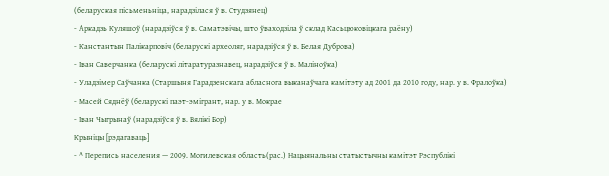(беларуская пісьменьніца, нарадзілася ў в. Студзянец)
- Аркадзь Куляшоў (нарадзіўся ў в. Саматэвічы, што ўваходзіла ў склад Касьцюковіцкага раёну)
- Канстантын Палікарповіч (беларускі археоляг, нарадзіўся ў в. Белая Дуброва)
- Іван Саверчанка (беларускі літаратуразнавец, нарадзіўся ў в. Маліноўка)
- Уладзімер Саўчанка (Старшыня Гарадзенскага абласнога выканаўчага камітэту ад 2001 да 2010 году, нар. у в. Фралоўка)
- Масей Сяднёў (беларускі паэт-эмігрант, нар. у в. Мокрае
- Іван Чыгрынаў (нарадзіўся ў в. Вялікі Бор)
Крыніцы [рэдагаваць]
- ^ Перепись населения — 2009. Могилевская область(рас.) Нацыянальны статыстычны камітэт Рэспублікі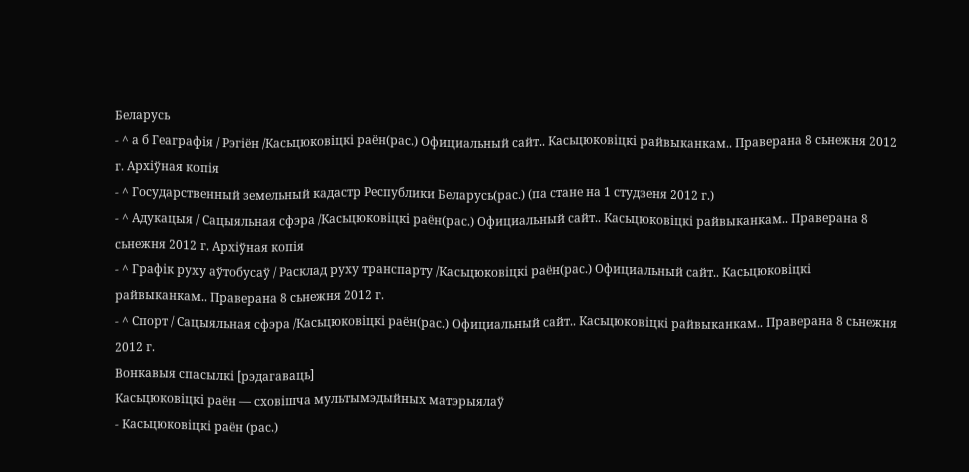Беларусь
- ^ а б Геаграфія / Рэгіён /Касьцюковіцкі раён(рас.) Официальный сайт.. Касьцюковіцкі райвыканкам.. Праверана 8 сьнежня 2012 г. Архіўная копія
- ^ Государственный земельный кадастр Республики Беларусь(рас.) (па стане на 1 студзеня 2012 г.)
- ^ Адукацыя / Сацыяльная сфэра /Касьцюковіцкі раён(рас.) Официальный сайт.. Касьцюковіцкі райвыканкам.. Праверана 8 сьнежня 2012 г. Архіўная копія
- ^ Графік руху аўтобусаў / Расклад руху транспарту /Касьцюковіцкі раён(рас.) Официальный сайт.. Касьцюковіцкі райвыканкам.. Праверана 8 сьнежня 2012 г.
- ^ Спорт / Сацыяльная сфэра /Касьцюковіцкі раён(рас.) Официальный сайт.. Касьцюковіцкі райвыканкам.. Праверана 8 сьнежня 2012 г.
Вонкавыя спасылкі [рэдагаваць]
Касьцюковіцкі раён — сховішча мультымэдыйных матэрыялаў
- Касьцюковіцкі раён (рас.)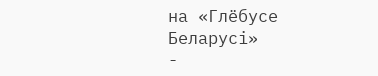на «Глёбусе Беларусі»
-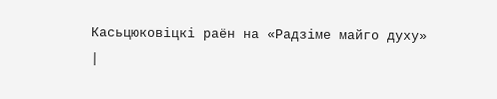Касьцюковіцкі раён на «Радзіме майго духу»
|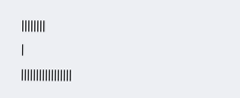||||||||
|
|||||||||||||||||